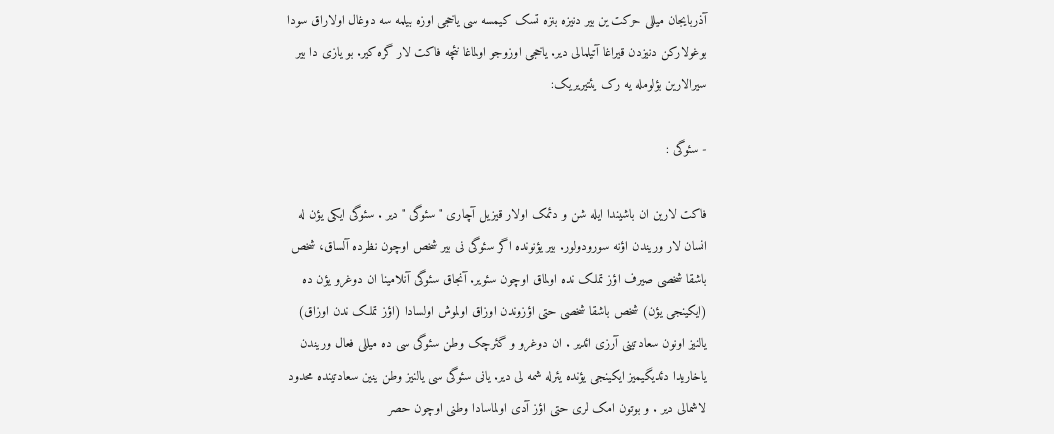آذربایجان میللی حرکت ین بیر دنیزه بنزه تسک کیمسه سی یاخجی اوزه بیلمه سه دوغال اولاراق سودا بوغولارکن دنیزدن قیراغا آتیلمالی دیر. یاخجی اوزوجو اولماغا نئچه فاکت لار گره کیر. بو یازی دا بیر سیرالارین بؤلومله یه رک یئتیریریک:

- سئوگی :

فاکت لارین ان باشیندا ایله شن و دئمک اولار قیزیل آچاری " سئوگی " دیر . سئوگی ایکی یؤن له انسان لار وریندن اؤنه سورودولور. بیر یؤنونده اگر سئوگی نی بیر شخص اوچون نظرده آلساق، شخص باشقا شخصی صیرف اؤز تملک نده اولماق اوچون سئویر. آنجاق سئوگی آنلامینا ان دوغرو یؤن ده (ایکینجی یؤن) شخص باشقا شخصی حتی اؤزوندن اوزاق اولموش اولسادا (اؤز تملک ندن اوزاق) یالنیز اونون سعادتینی آرزی ائدیر . ان دوغرو و گئرچک وطن سئوگی سی ده میللی فعال وریندن یاخاریدا دئدیگیمیز ایکینجی یؤنده یئرله شمه لی دیر. یانی سئوگی سی یالنیز وطن ینین سعادتینده محدود لاشمالی دیر . و بوتون امک لری حتی اؤز آدی اولماسادا وطنی اوچون حصر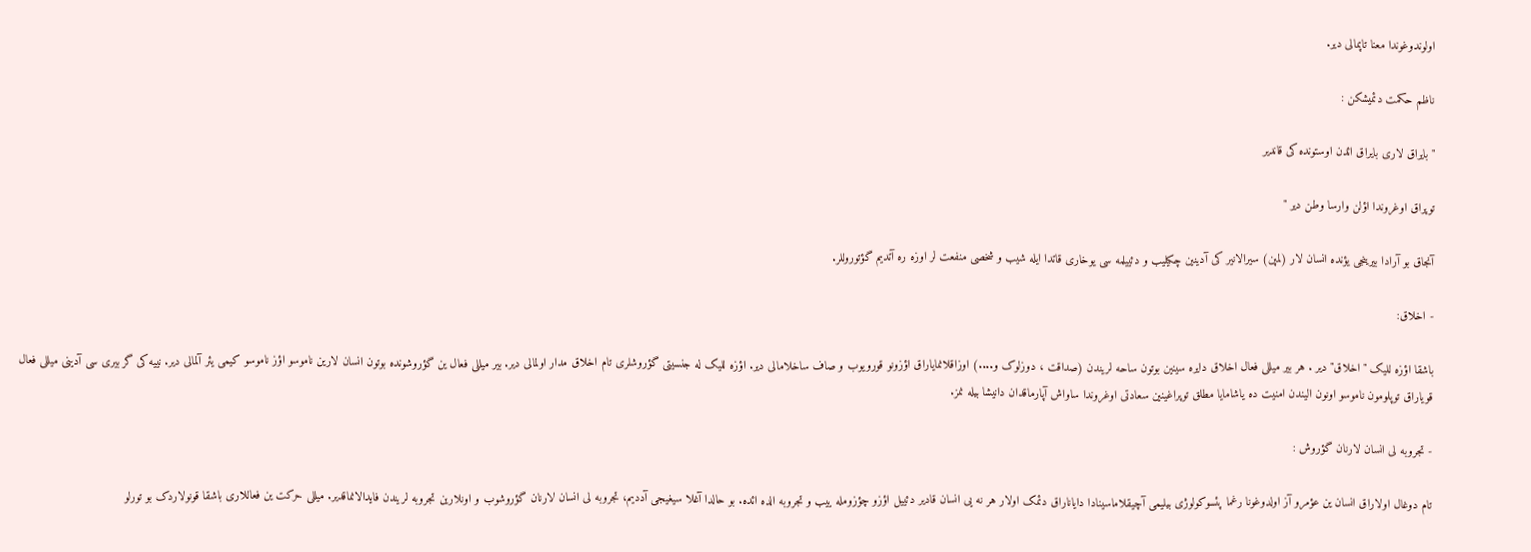اولوندوغوندا معنا تاپمالی دیر.

ناظم حکمت دئمیشکن :

" بایراق لاری بایراق ائدن اوستونده کی قاندیر

توپراق اوغروندا اؤلن وارسا وطن دیر "

آنجاق بو آرادا بیرینجی یؤنده انسان لار (لمپن) سیرالانیر کی آدینین چکیلیب و دئییلمه سی یوخاری قاتدا ایله شیب و شخصی منفعت لر اوزه ره آتدیم گؤتوروللر.

- اخلاق:

باشقا اؤزه للیک "اخلاق" دیر . هر بیر میللی فعال اخلاق دایره سینین بوتون ساحه لریندن (صداقت ، دوزلوک و....) اوزاقلانمایاراق اؤزونو قورویوب و صاف ساخلامالی دیر. اؤزه للیک له جنسیتی گؤروشلری تام اخلاق مدار اولمالی دیر. بیر میللی فعال ین گؤروشونده بوتون انسان لارین ناموسو اؤز ناموسو کیمی یئر آلمالی دیر. نییه کی گر بیری سی آدینی میللی فعال قویاراق توپلومون ناموسو اونون الیندن امنیت ده یاشامایا مطلق توپراغینین سعادتی اوغروندا ساواش آپارماقدان دانیشا بیله نمز.

- تجروبه لی انسان لارنان گؤروش :

تام دوغال اولاراق انسان ین عؤمرو آز اولدوغونا رغما پئسوکولوژی بیلیمی آچیقلاماسینادا دایاناراق دئمک اولار هر نه یی انسان قادیر دئییل اؤزو چؤزومله ییب و تجروبه الده ائده. بو حالدا آغلا سیغیجی آددیم، تجروبه لی انسان لارنان گؤروشوب و اونلارین تجروبه لریندن فایدالانماقدیر. میللی حرکت ین فعاللاری باشقا قونولاردک بو تورلو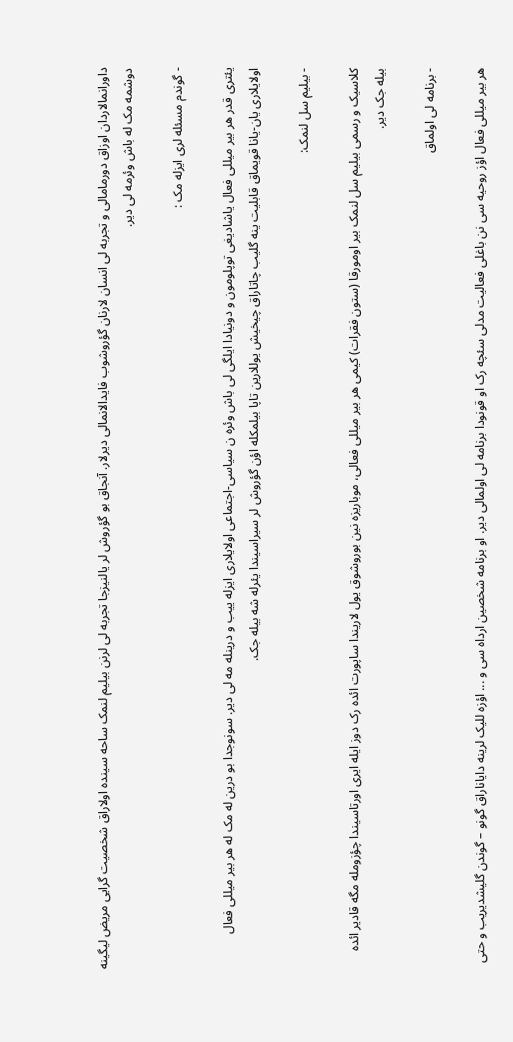داورانمالاردان اوزاق دورمامالی و تجربه لی انسان لارنان گؤروشوب فایدالانمالی دیرلار. آنجاق بو گؤروش لر یالنیزجا تجربه لی لرنن بیلیم لنمک ساحه سینده اولاراق شخصیت گرایی مریض لیگینه دوشمه مک له باش وئرمه لی دیر.

- گوندم مسئله لری ایزله مک :

یئتری قدر هر بیر میللی فعال یاشادیغی توپلومون و دونیادا ایلگی لی باش وئره ن سیاسی-اجتماعی اولایلاری ایزله ییب و درینله مه لی دیر. سونوجدا بو درین له مک له هر بیر میللی فعال اولایلاری یان-یانا قویماق قابلیت ینه گلیب چاتاراق چیخیش یوللارین تاپا بیلمکله اؤن گؤروش لر سیراسیندا یئرله شه بیله جک.

- بیلیم سل لنمک:

کلاسیک و رسمی بیلیم سل لنمک بیر اومورقا (ستون فقرات) کیمی هر بیر میللی فعالی، موباریزه نین بوروشوق یول لاریندا ساپورت ائده رک دوز ایله ایری اورتاسیندا چؤزومله مگه قادیر ائده بیله جک دیر.

- برنامه لی اولماق

هر بیر میللی فعال اؤز روحیه سی نن باغلی فعالیت مدلی سئچه رک او قونودا برنامه لی اولمالی دیر. او برنامه شخصین ارداه سی و ... اؤزه للیک لرینه دایاناراق گونو – گوندن گلیشدیریب و حتی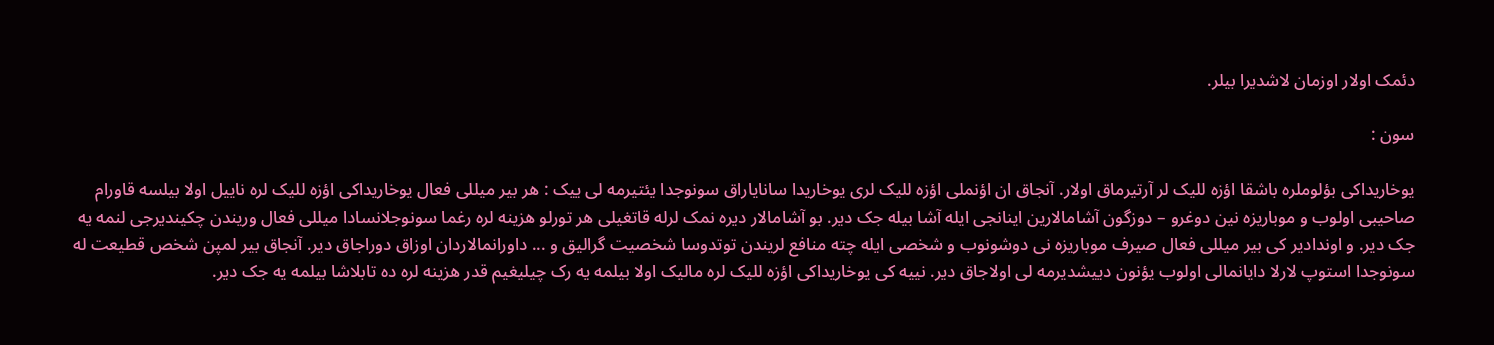دئمک اولار اوزمان لاشدیرا بیلر.

سون :

یوخاریداکی بؤلوملره باشقا اؤزه للیک لر آرتیرماق اولار. آنجاق ان اؤنملی اؤزه للیک لری یوخاریدا سانایاراق سونوجدا یئتیرمه لی ییک : هر بیر میللی فعال یوخاریداکی اؤزه للیک لره ناییل اولا بیلسه قاورام صاحیبی اولوب و موباریزه نین دوغرو – دوزگون آشامالارین اینانجی ایله آشا بیله جک دیر. بو آشامالار دیره نمک لرله قاتغیلی هر تورلو هزینه لره رغما سونوجلانسادا میللی فعال وریندن چکیندیرجی لنمه یه جک دیر. و اوندادیر کی بیر میللی فعال صیرف موباریزه نی دوشونوب و شخصی ایله چته منافع لریندن توتدوسا شخصیت گرالیق و ... داورانمالاردان اوزاق دوراجاق دیر. آنجاق بیر لمپن شخص قطیعت له سونوجدا استوپ لارلا دایانمالی اولوب یؤنون دییشدیرمه لی اولاجاق دیر. نییه کی یوخاریداکی اؤزه للیک لره مالیک اولا بیلمه یه رک چیلیغیم قدر هزینه لره ده تابلاشا بیلمه یه جک دیر.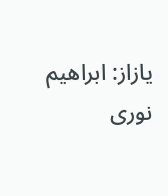یازاز: ابراهیم نوری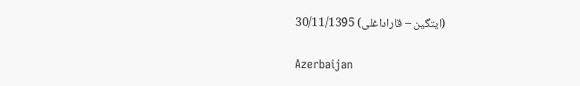(ایتگین – قاراداغلی) 30/11/1395

Azerbaijan